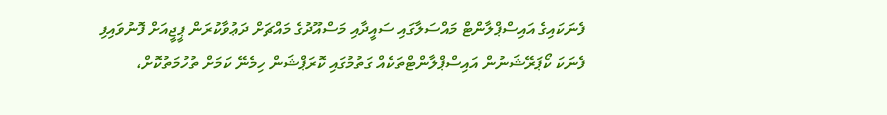ފެނަކައިގެ އައިސްޕްލާންޓް މައްސަލާގައި ސައީދާއި މަސްއޫދުގެ މައްޗަށް ދަޢުވާކުރަން ޕީޖީއަށް ފޮނުވައިފި
ފެނަކަ ކޯޕަރޭޝަނުން އައިސްޕްލާންޓްތަކެއް ގަތުމުގައި ކޮރަޕްޝަން ހިމެނޭ ކަމަށް ތުހުމަތުކޮށް،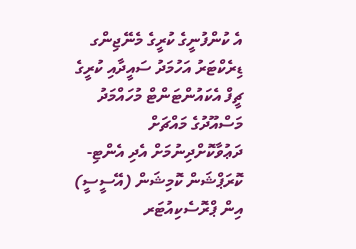އެ ކުންފުނީގެ ކުރީގެ މެނޭޖިންގ ޑިރެކްޓަރު އަހުމަދު ސައީދާއި ކުރީގެ ޗީފް އެކައުންޓަންޓް މުހައްމަދު މަސްއޫދުގެ މައްޗަށް ދަޢުވާކޮށްދިނުމަށް އެދި އެންޓި-ކޮރަޕްޝަން ކޮމިޝަން (އޭސީސީ) އިން ޕްރޮސެކިއުޓަރ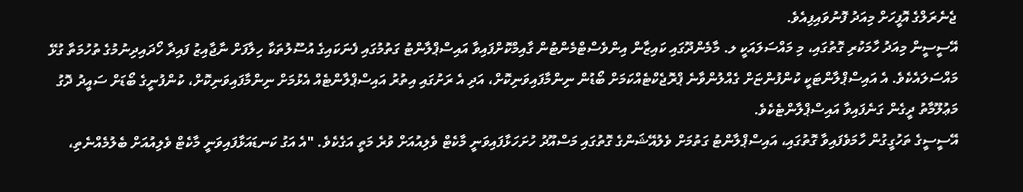ޖެނެރަލްގެ އޮފީހަށް މިއަދު ފޮނުވައިފިއެވެ.
އޭސީސީން މިއަދު ހާމަކުރި ގޮތުގައި، މި މައްސަލައަކީ ލ. މާމެންދޫގައި ކައިޒާން އިންވެސްޓްމެންޓުން ގާއިމްކޮށްފައިވާ އައިސްޕްލާންޓު ގަތުމުގައި ފެނަކައިގެ އުސޫލުތަކާ ހިލާފަށް ނާޖާއިޒު ފައިދާ ހޯދައިދިނުމުގެ ތުހުމަތާ ގުޅޭ މައްސަލައެކެވެ. އެ އައިސްޕްލާންޓަކީ ކުންފުންޏަށް ގެއްލުންވާނެ ޕްރޮޖެކްޓެއްކަމަށް ބޯޑުން ނިންމާފައިވަނިކޮށް، އަދި އެ ރަށުގައި އިތުރު އައިސްޕްލާންޓެއް އެޅުމަށް ނިންމާފައިވަނިކޮށް، ކުންފުނީގެ ބޯޑަށް ސައީދު ދޮގު މަޢުލޫމާތު ދީގެން ގަނެފައިވާ އައިސްޕްލާންޓެކެވެ.
އޭސީސީގެ ތަހުގީގުން ހާމަވެފައިވާ ގޮތުގައި، އައިސްޕްލާންޓު ގަތުމަށް ވެލުއޭޝަންގެ ގޮތުގައި މަސްއޫދު ހުށަހަޅާފައިވަނީ މާކެޓް ވެލިއުއަށް ވުރެ މަތީ އަގެކެވެ. "އެ އަގު ކަނޑައަޅާފައިވަނީ މާކެޓް ވެލިއުއަށް ބެލުމެއްނެތި،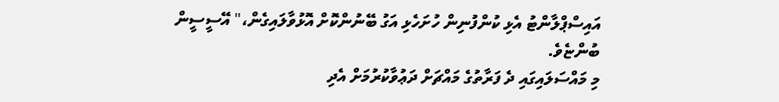އައިސްޕްލާންޓު އެޅި ކުންފުނިން ހުށަހެޅި އަގު ބޭނުންކޮށް އޮޅުވާލައިގެން،" އޭސީސީން ބުންޏެވެ.
މި މައްސަލައިގައި ދެ ފަރާތުގެ މައްޗަށް ދަޢުވާކުރުމަށް އެދި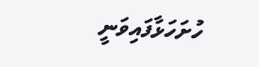ހުށަހަޅާފައިވަނީ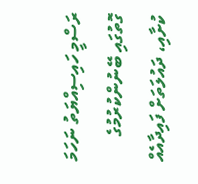ރަސްމީ ހައިސިއްޔަތު ނަހަމަ ގޮތުގައި ބޭނުންކުރުމުގެ ކުށާއި، ދައުލަތަށް ފައިދާއެއް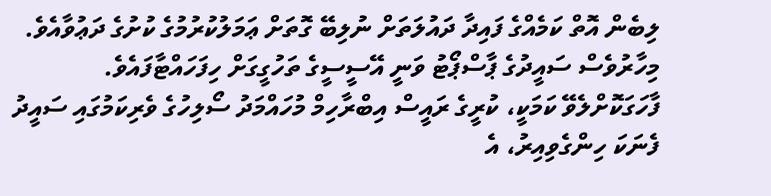ލިބެން އޮތް ކަމެއްގެ ފައިދާ ދައުލަތަށް ނުލިބޭ ގޮތަށް ޢަމަލުކުރުމުގެ ކުށުގެ ދަޢުވާއެވެ. މިހާރުވެސް ސައީދުގެ ޕާސްޕޯޓު ވަނީ އޭސީސީގެ ތަހުގީގަށް ހިފަހައްޓާފައެވެ.
ފާހަގަކޮށްލެވޭ ކަމަކީ، ކުރީގެ ރައީސް އިބްރާހިމް މުހައްމަދު ސޯލިހުގެ ވެރިކަމުގައި ސައީދު ފެނަކަ ހިންގެވިއިރު، އެ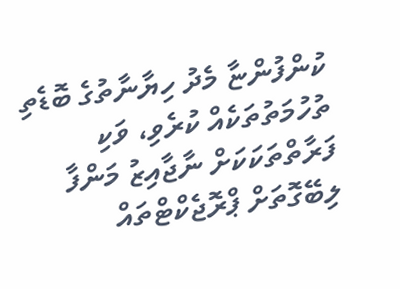ކުންފުންޏާ މެދު ހިޔާނާތުގެ ބޮޑެތި ތުހުމަތުތަކެއް ކުރެވި، ވަކި ފަރާތްތަކަކަށް ނާޖާއިޒު މަންފާ ލިބޭގޮތަށް ޕްރޮޖެކްޓްތައް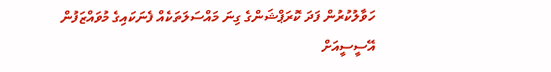ހަވާލުކުރުން ފަދަ ކޮރަޕްޝަންގެ ގިނަ މައްސަލަތަކެއް ފެނަކައިގެ މުވައްޒަފުން އޭސީސީއަށް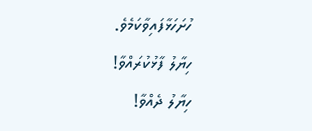ހުށަހަޅާފައިވާކަމެވެ.
ހިޔާލު ފާޅުކުރައްވާ!
ހިޔާލު ދެއްވާ!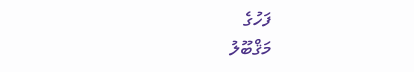ފަހުގެ
މަޤްބޫލު